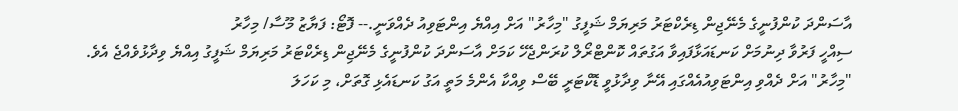އާސަންދަ ކުންފުނީގެ މެނޭޖިން ޑިރެކްޓަރު މަރިޔަމް ޝަފީގު "މިހާރު" އަށް އިއްޔެ އިންޓަވިއު ދެއްވަނީ.-- ފޮޓޯ: ފަޔާޒު މޫސާ/ މިހާރު
ސިއްހީ ފަރުވާ ދިނުމަށް ކަނޑައަޅާފައިވާ އަގުތައް ކޮންޓްރޯލް ކުރަންޖެހޭ ކަމަށް އާސަންދަ ކުންފުނީގެ މެނޭޖިން ޑިރެކްޓަރު މަރިޔަމް ޝަފީގު އިއްޔެ ވިދާޅުވެއްޖެ އެވެ.
"މިހާރު" އަށް ދެއްވި އިންޓަވިއުއެއްގައި އޭނާ ވިދާޅުވީ ޑޮކްޓަރީ ބޭސް ވިއްކާ އެންމެ މަތީ އަގު ކަނޑައެޅި ގޮތަށް، މި ކަހަލަ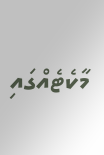މާކެޓެއްގައި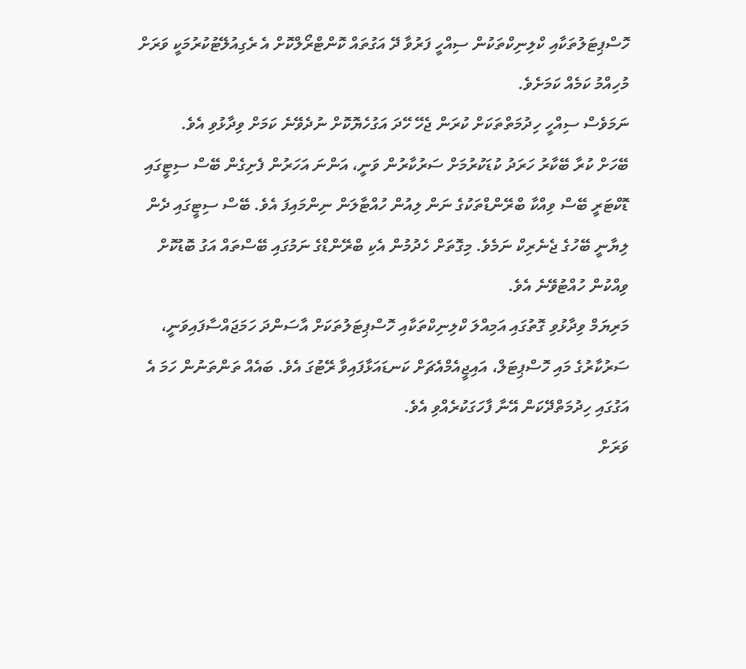ހޮސްޕިޓަލުތަކާއި ކްލިނިކްތަކުން ސިއްހީ ފަރުވާ ދޭ އަގުތައް ކޮންޓްރޯލްކޮށް އެ ރެގިއުލޭޓުކުރުމަކީ ވަރަށް މުހިއްމު ކަމެއް ކަމަށެވެ.
ނަމަވެސް ސިއްހީ ހިދުމަތްތަކަށް ކުރަން ޖެހޭ ހޭދަ އަގުހެޔޮކޮށް ނުދެވޭނެ ކަމަށް ވިދާޅުވި އެވެ.
ބޭހަށް ކުރާ ބޭކާރު ހަރަދު ކުޑަކުރުމަށް ސަރުކާރުން ވަނީ، އަންނަ އަހަރުން ފެށިގެން ބޭސް ސިޓީގައި ޑޮކްޓަރީ ބޭސް ވިއްކާ ބްރޭންޑްތަކުގެ ނަން ލިއުން ހުއްޓާލަން ނިންމައިފަ އެވެ. ބޭސް ސިޓީގައި ދެން ލިޔާނީ ބޭހުގެ ޖެނެރިކް ނަމެވެ. މިގޮތަށް ހެދުމުން އެކި ބްރޭންޑްގެ ނަމުގައި ބޭސްތައް އަގު ބޮޑުކޮށް ވިއްކުން ހުއްޓުވޭނެ އެވެ.
މަރިޔަމް ވިދާޅުވި ގޮތުގައި އަމިއްލަ ކްލިނިކްތަކާއި ހޮސްޕިޓަލުތަކަށް އާސަންދަ ހަމަޖައްސާފައިވަނީ، ސަރުކާރުގެ މައި ހޮސްޕިޓަލް، އައިޖީއެމްއެޗަށް ކަނޑައަޅާފައިވާ ރޭޓުގަ އެވެ. ބައެއް ތަންތަނުން ހަމަ އެ އަގުގައި ހިދުމަތްދޭކަން އޭނާ ފާހަގަކުރެއްވި އެވެ.
ވަރަށް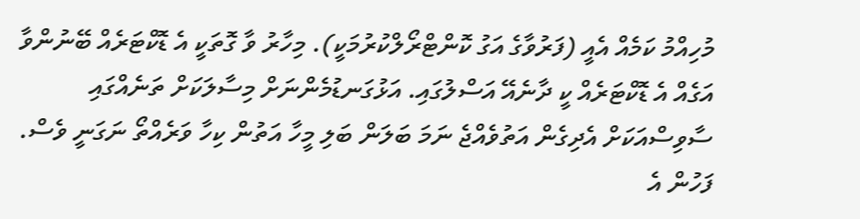މުހިއްމު ކަމެއް އެއީ (ފަރުވާގެ އަގު ކޮންޓްރޯލްކުރުމަކީ). މިހާރު ވާ ގޮތަކީ އެ ޑޮކްޓަރެއް ބޭނުންވާ އަގެއް އެ ޑޮކްޓަރެއް ކީ ދާނެއޭ އަސްލުގައި. އަޅުގަނޑުމެންނަށް މިސާލަކަށް ތަނެއްގައި ސާވިސްއަކަށް އެދިގެން އަތުވެއްޖެ ނަމަ ބަލަން ބަލި މީހާ އަތުން ކިހާ ވަރެއްތޯ ނަގަނީ ވެސް. ފަހުން އެ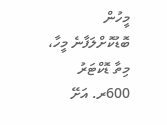މީހުން ބޮޑުކޮށްލަފާނެ މީހާ، މިތާ ޑޮކްޓަރު 600ރ. އަށޭ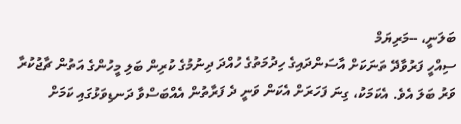ބަލަނީ، --މަރިޔަމް
ސިއްހީ ފަރުވާދޭ ތަނަކަށް އާސަންދައިގެ ހިދުމަތުގެ ހުއްދަ ދިނުމުގެ ކުރިން ބަލި މީހުންގެ އަތުން ޗާޖުކުރާ ވަރު ބަލަ އެވެ. އެކަމަކު، ގިނަ ފަހަރަށް އެކަން ވަނީ ދެ ފަރާތުން އެއްބަސްވާ ދަނޑިވަޅުގައި ކަމަށް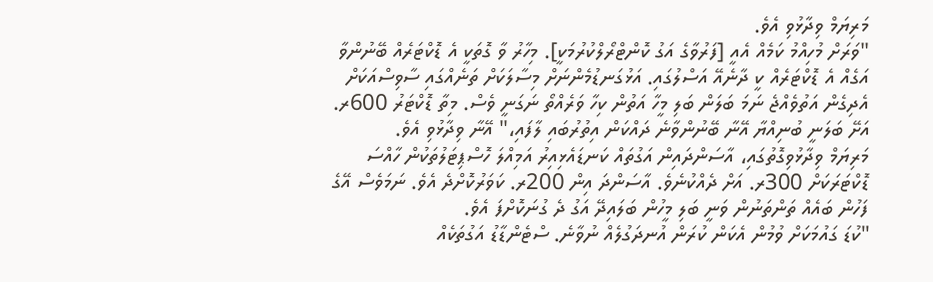މަރިޔަމް ވިދާޅުވި އެވެ.
"ވަރަށް މުހިއްމު ކަމެއް އެއީ [ފަރުވާގެ އަގު ކޮންޓްރޯލްކުރުމަކީ]. މިހާރު ވާ ގޮތަކީ އެ ޑޮކްޓަރެއް ބޭނުންވާ އަގެއް އެ ޑޮކްޓަރެއް ކީ ދާނެއޭ އަސްލުގައި. އަޅުގަނޑުމެންނަށް މިސާލަކަށް ތަނެއްގައި ސާވިސްއަކަށް އެދިގެން އަތުވެއްޖެ ނަމަ ބަލަން ބަލި މީހާ އަތުން ކިހާ ވަރެއްތޯ ނަގަނީ ވެސް. މިތާ ޑޮކްޓަރު 600ރ. އަށޭ ބަލަނީ ބުނިއްޔާ އޭނާ ބޭނުންވާނެ ދައްކަން އިތުރުބައި ލާފައި،" އޭނާ ވިދާޅުވި އެވެ.
މަރިޔަމް ވިދާޅުވިގޮތުގައި، އާސަންދައިން އަގުތައް ކަނޑައެޅިއިރު އަމިއްލަ ހޮސްޕިޓަލުތަކުން ހާއްސަ ޑޮކްޓަރަކަށް 300ރ. އަށް ދެއްކުނެވެ. އާސަންދަ އިން 200ރ. ކަވަރުކޮށްދެ އެވެ. ނަމަވެސް އޭގެ ފަހުން ބައެއް ތަންތަނުން ވަނީ ބަލި މީހުން ބަލައިދޭ އަގު ދެ ގުނަކޮށްފަ އެވެ.
"ކުޑަ ގައުމަކަށް ވުމުން އެކަން ކުރަން އުނދަގުލެއް ނުވާނެ. ސްޓެންޑާޑު އަގުތަކެއް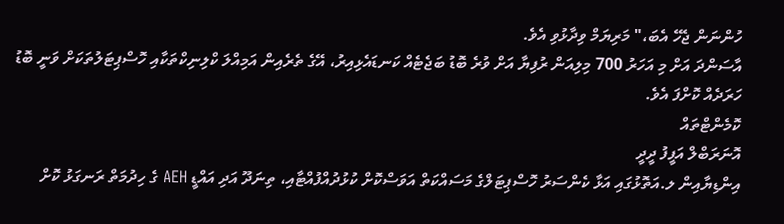ހުންނަން ޖެހޭ އެބަ،" މަރިޔަމް ވިދާޅުވި އެވެ.
އާސަންދަ އަށް މި އަހަރު 700 މިލިއަން ރުފިޔާ އަށް ވުރެ ބޮޑު ބަޖެޓެއް ކަނޑައެޅިއިރު، އޭގެ ތެރެއިން އަމިއްލަ ކްލިނިކްތަކާއި ހޮސްޕިޓަލުތަކަށް ވަނީ ބޮޑު ހަރަދެއް ކޮށްފަ އެވެ.
ކޮމެންޓްތައް
އޮނަރަބްލް އަފީފު ދީދީ
އިންޑިޔާއިން ލ.އަތޮޅުގައި އަޅާ ކެންސަރު ހޮސްޕިޓަލްގެ މަސައްކަތް އަވަސްކޮށް ކުޅުދުއްފުއްޓާއި، ތިނަދޫ އަދި އައްޑީ AEH ގެ ހިދުމަތް ރަނގަޅު ކޮށް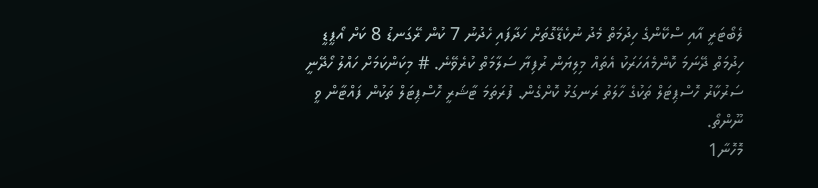ލެބޯޓަރީ އާއި ސްކޭންގެ ހިދުމަތް މެދު ނުކެޑޭގޮތަށް ހަދާފައި ހެދުނު 7 ކުން ރޭގަނޑު 8 ކަށް އޯޕީޑީ ހިދުމަތް ދޭނަމަ ކޮންމެއަހަރަކު އެތައް މިލިޔަން ރުފިޔާ ސަލާމަތް ކުރެވޭނެ. # މިކަންކަމަށް ހައްލު ހޯދޭނީ ސަރުކާރު ހޮސްޕިޓަލް ތަކުގެ ހާލަތު ރަނގަޅު ކޮށްގެން. ފުރަތަމަ ޓާޝަރީ ހޮސްޕިޓަލް ތަކުން ފައްޓާން ވީ ނޫންތޯ.
މޮހޮނާ1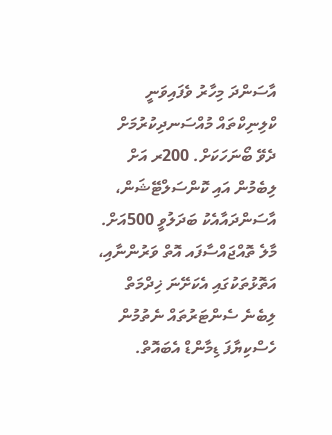އާސަންދަ މިހާރު ވެފައިވަނީ ކްލިނިކްތައް މުއްސަނދިކުރުމަށް ދެވޭ ބޯނަހަކަށް. 200ރ އަށް ލިބެމުން އައި ކޮންސަލްޓޭޝަން، އާސަންދައާއެކު ބަދަލުވީ 500އަށް. މާލެ ތޮއްޖައްސާފައ އޮތް ވަރުންނާއި، އަތޮޅުތަކުގައި އެކަށޭނަ ޚިދްމަތް ލިބެނެ ސެންޓަރުތައް ނެތުމުން ހެސްކިޔާފަ ޑިމާންޑް އެބައޮތް.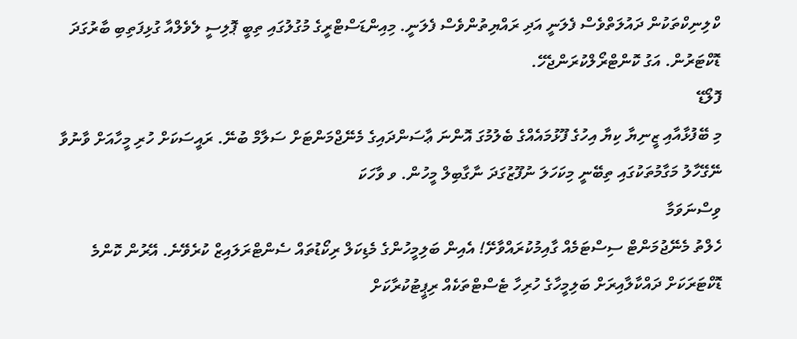ކްލިނިކްތަކުން ދައުލަތްވެސް ފެލަނީ އަދި ރައްޔިތުންވެސް ފެލަނީ. މިއިންޑަސްޓްރީގެ މުގުލުގައި ތިބީ ޕޮލިސީ ލެވެލްއާ ގުޅިފަތިބި ބާރުގަދަ ޑޮކްޓަރުން. އަގު ކޮންޓްރޯލްކުރަންޖެހޭ.
ފޮލޯޑޭ
މި ބޭފުޅާއާއި ޒީނިޔާ ކިޔާ އިހުގެ ފޫޅުމައެއްގެ ބެލުމުގަ އޮންނަ ޢާސަންދައިގެ މެނޭޖްމަންޓަށް ސަލާމް ބުނޭ. ރައީސަކަށް ހުރި މީހާއަށް ވާނުވާ ނޭގޭހާލު މަގާމުތަކުގައި ތިބޭނީ މިކަހަލަ ނުފޫޒުގަދަ ނާގާބިލް މީހުން. ވ ވާހަކަ
ވިސްނަވަމާ
ހެލްތު މެނޭޖުމަންޓް ސިސްޓަމެއް ގާއިމުކުރައްވާށޭ! އެއިން ބަލިމީހުންގެ މެޑިކަލް ރިކޯޑުތައް ސެންޓްރަލައިޒް ކުރެވޭނެ. އޭރުން ކޮންމެ ޑޮކްޓަރަކަށް ދައްކާލާއިރަށް ބަލިމީހާގެ ހުރިހާ ޓެސްޓްތަކެއް ރިޕީޓުކުރާކަށް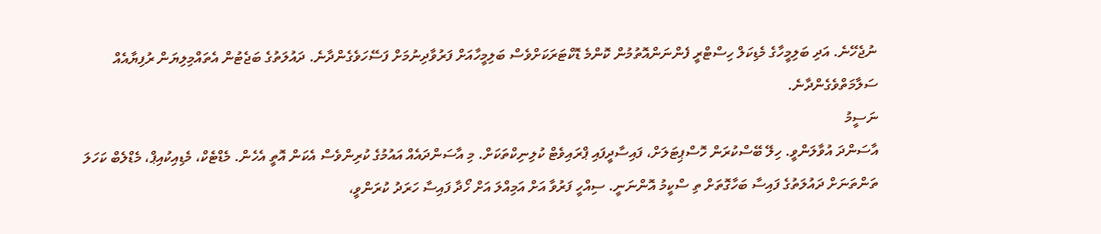ނުޖެހޭނެ. އަދި ބަލިމީހާގެ މެޑިކަލް ހިސްޓްރީ ފެންނަންއޮތުމުން ކޮންމެ ޑޮކްޓަރަކަށްވެސް ބަލިމީހާއަށް ފަރުވާދިނުމަށް ފަސޭހަވެގެންދާނެ. ދައުލަތުގެ ބަޖެޓުން އެތައްމިލިޔަން ރުފިޔާއެއް ސަލާމަތްވެގެންދާނެ.
ނަސީމު
އާސަންދަ އުވާލަންވީ. ހިލޭ ބޭސްކުރަން ހޮސްޕިޓަލަށް، ފައިސާދީފައި ޕްރައިވެޓް ކުލިނިކްތަކަށް. މި އާސަންދައެއް އައުމުގެ ކުރިންވެސް އެކަން އޮތީ އެހެން. މެޑްޓެކް، މެޑިއިކުއިޕް، މެޑްލެބް ކަހަލަ ތަންތަނަށް ދައުލަތުގެ ފައިސާ ބަހާގޮތަށް ތި ސްކީމު އޮންނަނީ. ސިއްހީ ފަރުވާ އަށް އަމިއްލަ އަށް ހޯދާ ފައިސާ ހަރަދު ކުރަންވީ،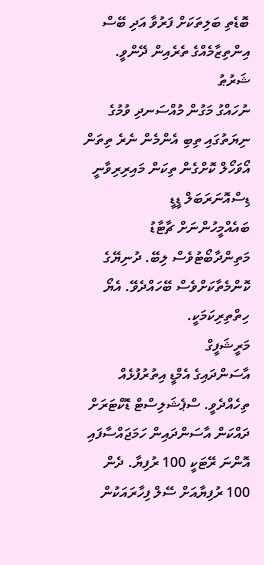ބޮޑެތި ބަލިތަކަށް ފަރުވާ އަދި ބޭސް އިންތިޒާމެއްގެ ތެރެއިން ދޭންވީ.
ޝަރުޠު
ނުހައްގު މަގުން މުއްސަނދި ވުމުގެ ނިޔަތުގައި ތިބި އެންމެން ނެރެ ތިތަން އޯވަހޯލް ކޮށްގެން ތިކަން މައިރިރިވާނީ
ޑިސްއޮނަރަބަލް ޑީޑީ
ބައެއްމީހުންނަށް ޗާޓާޑު މަތިންދާބޯޓުވެސް ލިބޭ. ދުނިޔޭގެ ކޮންމެތާކަށްވެސް ބޭހައްދެވޭ. އެޔޯ ހިތްތިރިކަމަކީ.
މަރީޝަފީގް
އާސަންދައިގެ އެމްޑީ އިތުރުފުޅެއް ތިހެއްދެވީ. ސްޕެޝަލިސްޓް ޑޮކްޓަރަށް ދައްކަން އާސަންދައިން ހަމަޖައްސާފައި އޮންނަ ރޭޓަކީ 100 ރުފިޔާ. ދެން 100 ރުފިޔާއަށް ސޭލް ފިހާރައަކުން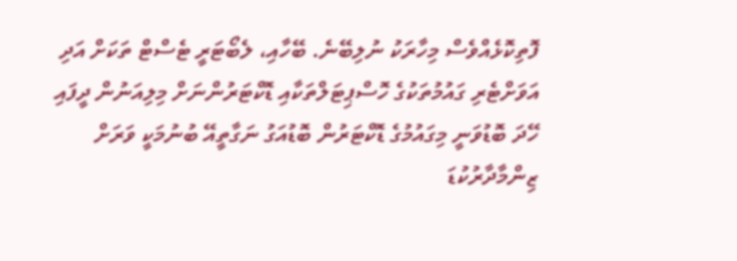ފޮތިކޮޅެއްވެސް މިހާރަކު ނުލިބޭނެ. ބޭހާއި، ލެބޯޓަރީ ޓެސްޓް ތަކަށް އަދި އަވަށްޓެރި ގައުމުތަކުގެ ހޮސްޕިޓަލްތަކާއި ޑޮކްޓަރުންނަށް މިލިއަނުން ދީފައި ހޭދަ ބޮޑުވަނީ މިގައުމުގެ ޑޮކްޓަރުން ބޮޑުއަގު ނަގާތީއޭ ބުނުމަކީ ވަރަށް ޒިންމާދާރުކުޑަ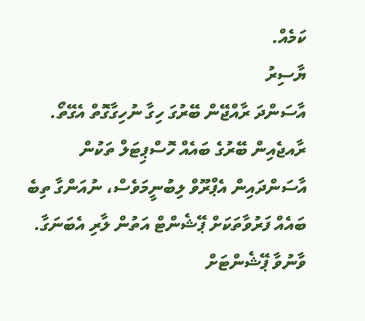ކަމެއް.
ޔާސިރު
އާސަންދަ ރާއްޖޭން ބޭރުގަ ހިގާ ނުހިގާގޮތް އެގޭތޯ. ރާއޖެއިން ބޭރުގެ ބައެއް ހޮސްޕިޓަލް ތަކުން އާސަންދައިން އެޕްރޫވް ލިބުނީމަވެސް، ނުއަންގާ ތިބެ ބައެއް ފަރުވާތަކަށް ޕޭޝެންޓް އަތުން ލާރި އެބަނަގާ. ވާނުވާ ޕޭޝެންޓަށް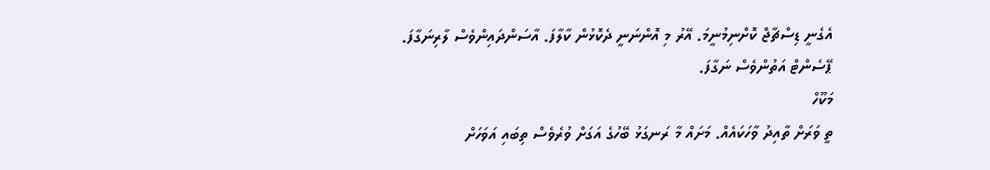އެގެނީ ޑިސްޗާޖް ކޮށްނިމުނީމަ. އޭރު މި އޮންނަނީ ދެކޮޅުން ކާލާފަ. އާސަންދައިންވެސް ލާރިނަގާފަ. ޕޭސެންޓް އަތުންވެސް ނަގާފަ.
މަކޫހް
ތީ ވަރަށް ތާއިދު ވާހަކައެއް. މަށައް މާ ރަނގަޅު ބޭހުގެ އަގަށް ވުރެވެސް ތިބައި އަވަހަށް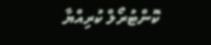ކޮންޓުރޯލް ކުރިއްޔާ